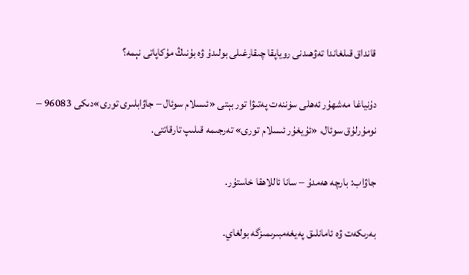قانداق قىلغاندا تەۋھىدنى روياپقا چىقارغىلى بولىدۇ ۋە بۇنىڭ مۇكاپاتى نېمە؟

دۇنياغا مەشھۇر ئەھلى سۈننەت پەتىۋا تور بېتى «ئىسلام سوئال – جاۋابلىرى تورى»دىكى 96083 – نومۇرلۇق سوئال، «ئۇيغۇر ئىسلام تورى» تەرجىمە قىلىپ تارقاتتى.

جاۋاب: بارچە ھەمدۇ – سانا ئاللاھقا خاستۇر.

بەرىكەت ۋە ئامانلىق پەيغەمبىرىمىزگە بولغاي.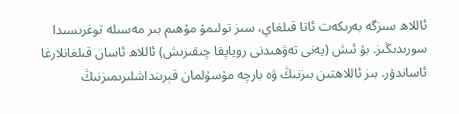ئاللاھ سىزگە بەرىكەت ئاتا قىلغاي، سىز تولىمۇ مۇھىم بىر مەسىلە توغرىسىدا سورىدىڭىز. بۇ ئىش (يەنى تەۋھىدنى روياپقا چىقىرىش) ئاللاھ ئاسان قىلغانلارغا ئاساندۇر. بىز ئاللاھتىن بىزنىڭ ۋە بارچە مۇسۇلمان قېرىنداشلىرىمىزنىڭ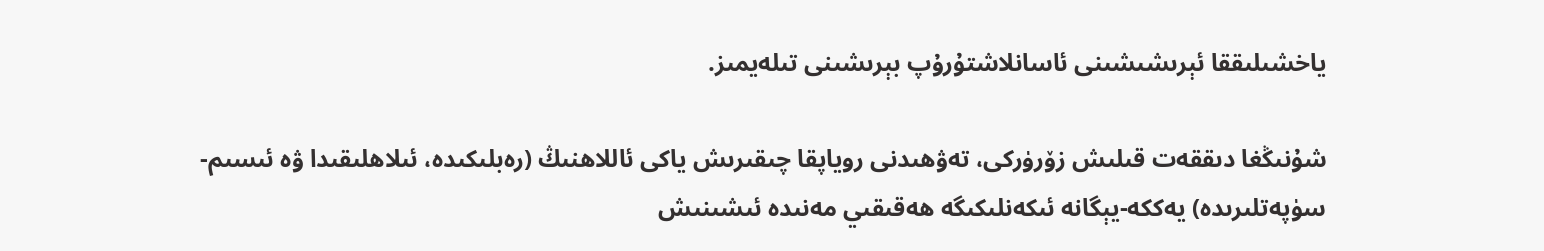ياخشىلىققا ئېرىشىشىنى ئاسانلاشتۇرۇپ بېرىشىنى تىلەيمىز.

شۇنىڭغا دىققەت قىلىش زۆرۈركى، تەۋھىدنى روياپقا چىقىرىش ياكى ئاللاھنىڭ (رەبلىكىدە، ئىلاھلىقىدا ۋە ئىسىم-سۈپەتلىرىدە) يەككە-يېگانە ئىكەنلىكىگە ھەقىقىي مەنىدە ئىشىنىش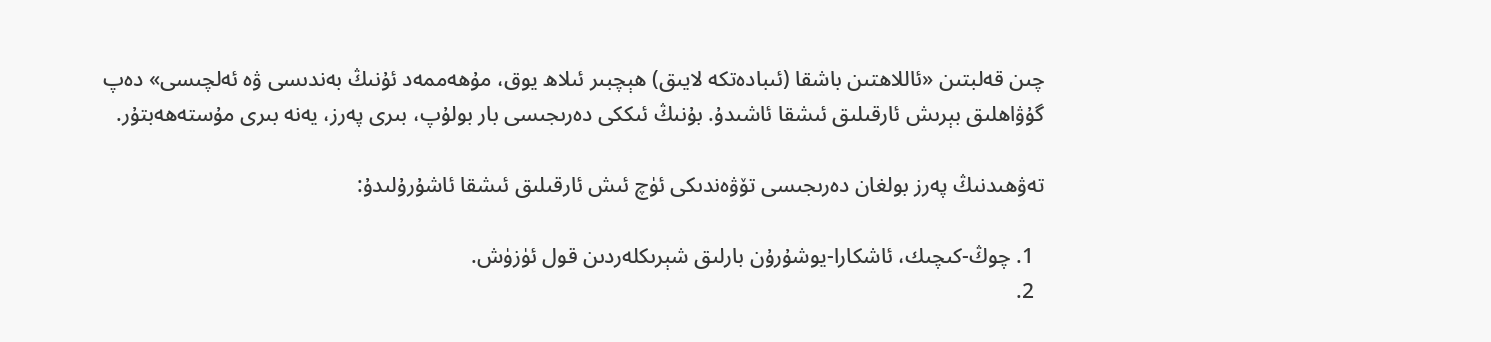چىن قەلبتىن «ئاللاھتىن باشقا (ئىبادەتكە لايىق) ھېچبىر ئىلاھ يوق، مۇھەممەد ئۇنىڭ بەندىسى ۋە ئەلچىسى» دەپ گۇۋاھلىق بېرىش ئارقىلىق ئىشقا ئاشىدۇ. بۇنىڭ ئىككى دەرىجىسى بار بولۇپ، بىرى پەرز، يەنە بىرى مۇستەھەبتۇر.

تەۋھىدنىڭ پەرز بولغان دەرىجىسى تۆۋەندىكى ئۈچ ئىش ئارقىلىق ئىشقا ئاشۇرۇلىدۇ:

  1. چوڭ-كىچىك، ئاشكارا-يوشۇرۇن بارلىق شېرىكلەردىن قول ئۈزۈش.
  2.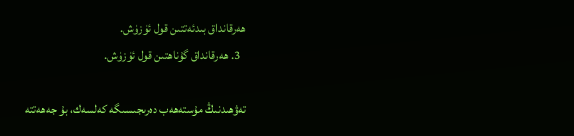ھەرقانداق بىدئەتتىن قول ئۈزۈش.
  3. ھەرقانداق گۇناھتىن قول ئۈزۈش.

تەۋھىدنىڭ مۇستەھەب دەرىجىسىگە كەلسەك، بۇ جەھەتتە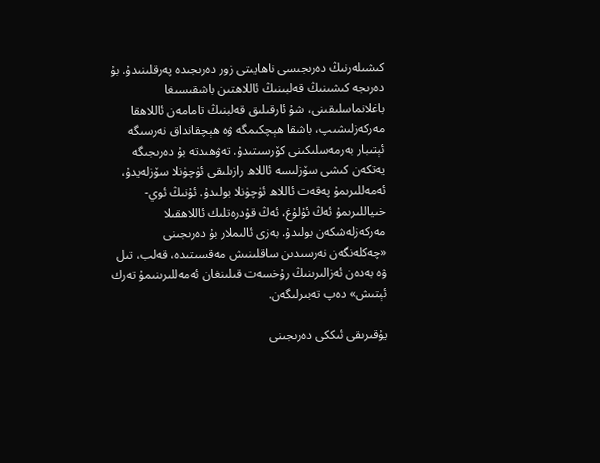كىشىلەرنىڭ دەرىجىسى ناھايىتى زور دەرىجىدە پەرقلىنىدۇ. بۇ دەرىجە كىشىنىڭ قەلبىنىڭ ئاللاھتىن باشقىسىغا باغلانماسلىقىنى، شۇ ئارقىلىق قەلبنىڭ تامامەن ئاللاھقا مەركەزلىشىپ، باشقا ھېچكىمگە ۋە ھېچقانداق نەرسىگە ئېتىبار بەرمەسلىكىنى كۆرسىتىدۇ. تەۋھىدتە بۇ دەرىجىگە يەتكەن كىشى سۆزلىسە ئاللاھ رازىلىقى ئۈچۈنلا سۆزلەيدۇ، ئەمەللىرىمۇ پەقەت ئاللاھ ئۈچۈنلا بولىدۇ. ئۇنىڭ ئوي-خىياللىرىمۇ ئەڭ ئۇلۇغ، ئەڭ قۇدرەتلىك ئاللاھقىلا مەركەزلەشكەن بولىدۇ. بەزى ئالىملار بۇ دەرىجىنى «چەكلەنگەن نەرسىدىن ساقلىنىش مەقسىتىدە، قەلب، تىل ۋە بەدەن ئەزالىرىنىڭ رۇخسەت قىلىنغان ئەمەللىرىنىمۇ تەرك ئېتىش» دەپ تەبىرلىگەن.

يۇقىرىقى ئىككى دەرىجىنى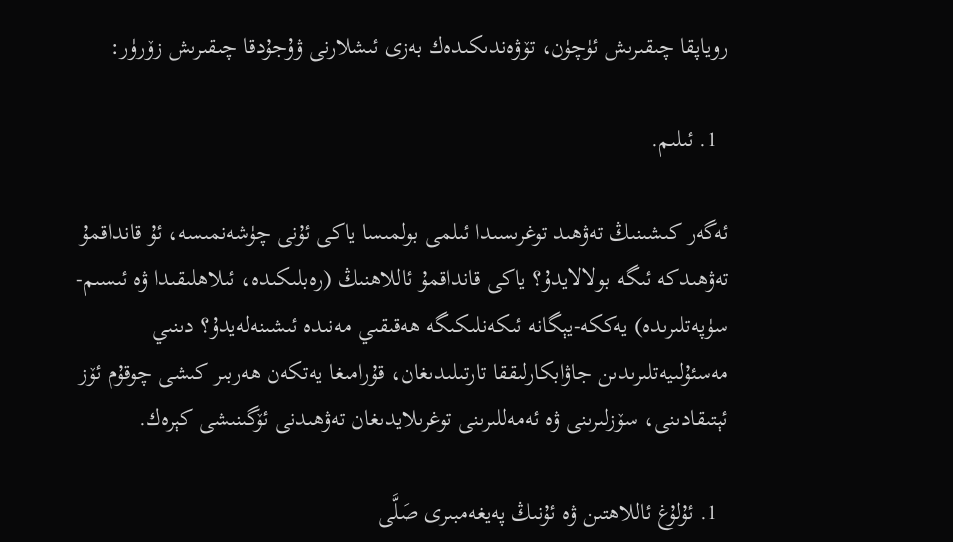روياپقا چىقىرىش ئۈچۈن، تۆۋەندىكىدەك بەزى ئىشلارنى ۋۇجۇدقا چىقىرىش زۆرۈر:

  1. ئىلىم.

ئەگەر كىشىنىڭ تەۋھىد توغرىسىدا ئىلمى بولمىسا ياكى ئۇنى چۈشەنمىسە، ئۇ قانداقمۇ تەۋھىدكە ئىگە بولالايدۇ؟ ياكى قانداقمۇ ئاللاھنىڭ (رەبلىكىدە، ئىلاھلىقىدا ۋە ئىسىم-سۈپەتلىرىدە) يەككە-يېگانە ئىكەنلىكىگە ھەقىقىي مەنىدە ئىشىنەلەيدۇ؟ دىنىي مەسئۇلىيەتلىرىدىن جاۋابكارلىققا تارتىلىدىغان، قۇرامىغا يەتكەن ھەربىر كىشى چوقۇم ئۆز ئېتىقادىنى، سۆزلىرىنى ۋە ئەمەللىرىنى توغرىلايدىغان تەۋھىدنى ئۆگىنىشى كېرەك.

  1. ئۇلۇغ ئاللاھتىن ۋە ئۇنىڭ پەيغەمبىرى صَلَّى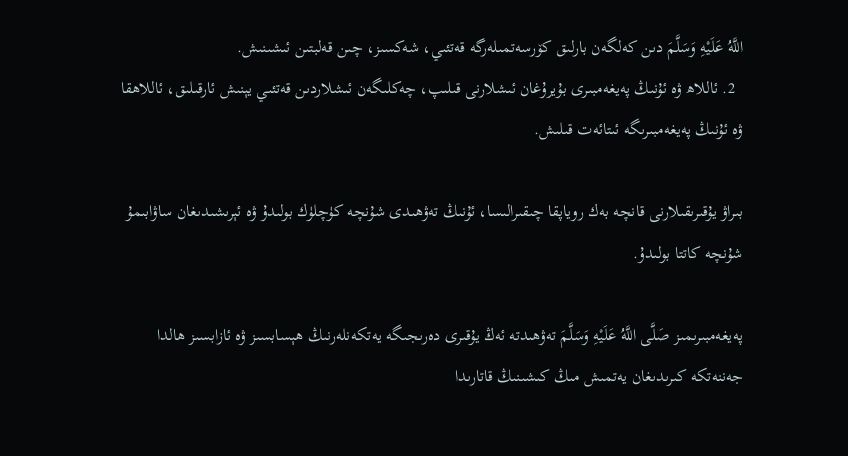اللَّهُ عَلَيْهِ وَسَلَّمَ دىن كەلگەن بارلىق كۆرسەتمىلەرگە قەتئىي، شەكسىز، چىن قەلبتىن ئىشىنىش.
  2. ئاللاھ ۋە ئۇنىڭ پەيغەمبىرى بۇيرۇغان ئىشلارنى قىلىپ، چەكلىگەن ئىشلاردىن قەتئىي يېنىش ئارقىلىق، ئاللاھقا ۋە ئۇنىڭ پەيغەمبىرىگە ئىتائەت قىلىش.

بىراۋ يۇقىرىقىلارنى قانچە بەك روياپقا چىقىرالىسا، ئۇنىڭ تەۋھىدى شۇنچە كۈچلۈك بولىدۇ ۋە ئېرىشىدىغان ساۋابىمۇ شۇنچە كاتتا بولىدۇ.

پەيغەمبىرىمىز صَلَّى اللَّهُ عَلَيْهِ وَسَلَّمَ تەۋھىدتە ئەڭ يۇقىرى دەرىجىگە يەتكەنلەرنىڭ ھېسابسىز ۋە ئازابسىز ھالدا جەننەتكە كىرىدىغان يەتمىش مىڭ كىشىنىڭ قاتارىدا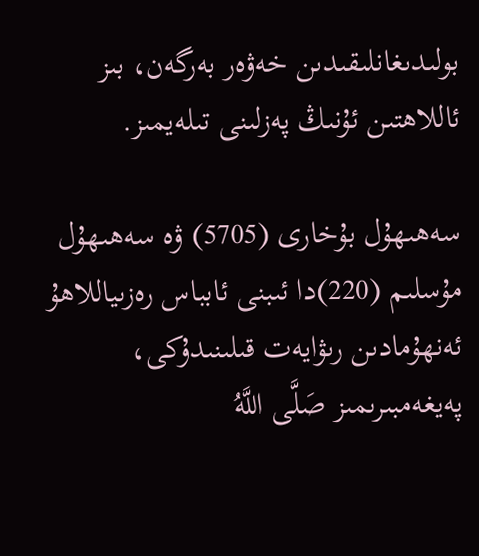بولىدىغانلىقىدىن خەۋەر بەرگەن، بىز ئاللاھتىن ئۇنىڭ پەزلىنى تىلەيمىز.

سەھىھۇل بۇخارى (5705) ۋە سەھىھۇل مۇسلىم (220)دا ئىبنى ئابباس رەزىياللاھۇ ئەنھۇمادىن رىۋايەت قىلىنىدۇكى، پەيغەمبىرىمىز صَلَّى اللَّهُ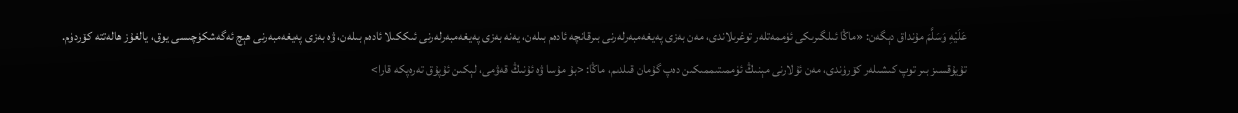عَلَيْهِ وَسَلَّمَ مۇنداق دېگەن: «ماڭا ئىلگىرىكى ئۈممەتلەر توغرىلاندى، مەن بەزى پەيغەمبەرلەرنى بىرقانچە ئادەم بىلەن، يەنە بەزى پەيغەمبەرلەرنى ئىككىلا ئادەم بىلەن، ۋە بەزى پەيغەمبەرنى ھېچ ئەگەشكۈچىسى يوق، يالغۇز ھالەتتە كۆردۈم. تۇيۇقسىز بىر توپ كىشىلەر كۆرۈندى، مەن ئۇلارنى مېنىڭ ئۈممىتىممىكىن دەپ گۇمان قىلدىم، ماڭا: <بۇ مۇسا ۋە ئۇنىڭ قەۋمى، لېكىن ئۇپۇق تەرەپكە قارا>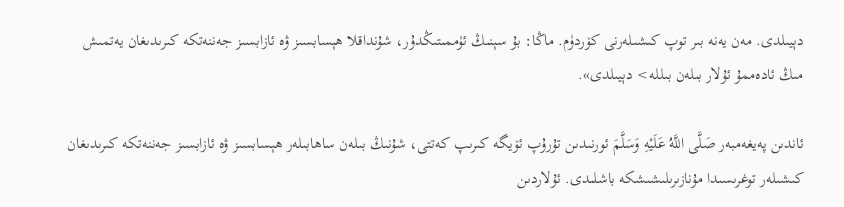دېيىلدى. مەن يەنە بىر توپ كىشىلەرنى كۆردۈم. ماڭا: بۇ سېنىڭ ئۈممىتىڭدۇر، شۇنداقلا ھېسابسىز ۋە ئازابسىز جەننەتكە كىرىدىغان يەتمىش مىڭ ئادەممۇ ئۇلار بىلەن بىللە> دېيىلدى».

ئاندىن پەيغەمبەر صَلَّى اللَّهُ عَلَيْهِ وَسَلَّمَ ئورنىدىن تۇرۇپ ئۆيگە كىرىپ كەتتى، شۇنىڭ بىلەن ساھابىلەر ھېسابسىز ۋە ئازابسىز جەننەتكە كىرىدىغان كىشىلەر توغرىسىدا مۇنازىرىلىشىشكە باشلىدى. ئۇلاردىن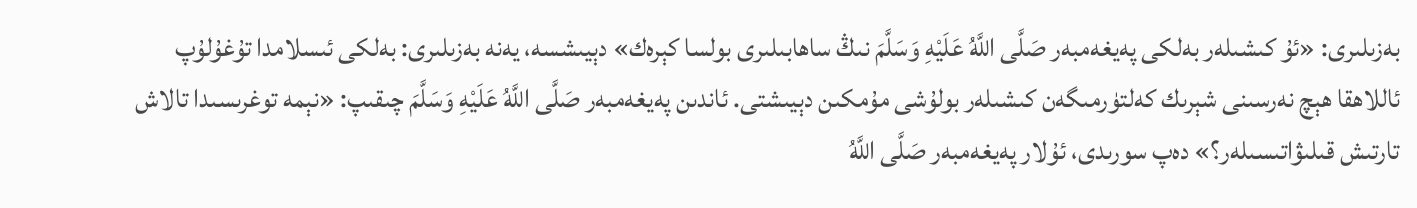بەزىلىرى: «ئۇ كىشىلەر بەلكى پەيغەمبەر صَلَّى اللَّهُ عَلَيْهِ وَسَلَّمَ نىڭ ساھابىلىرى بولسا كېرەك» دېيىشسە، يەنە بەزىلىرى: بەلكى ئىسلامدا تۇغۇلۇپ ئاللاھقا ھېچ نەرسىنى شېرىك كەلتۈرمىگەن كىشىلەر بولۇشى مۇمكىن دېيىشتى. ئاندىن پەيغەمبەر صَلَّى اللَّهُ عَلَيْهِ وَسَلَّمَ چىقىپ: «نېمە توغرىسىدا تالاش تارتىش قىلىۋاتىسىلەر؟» دەپ سورىدى، ئۇلار پەيغەمبەر صَلَّى اللَّهُ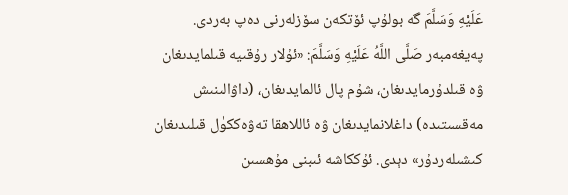عَلَيْهِ وَسَلَّمَ گە بولۇپ ئۆتكەن سۆزلەرنى دەپ بەردى. پەيغەمبەر صَلَّى اللَّهُ عَلَيْهِ وَسَلَّمَ: «ئۇلار رۇقىيە قىلمايدىغان ۋە قىلدۇرمايدىغان، شۇم پال ئالمايدىغان، (داۋالىنىش مەقسىتىدە) داغلانمايدىغان ۋە ئاللاھقا تەۋەككۈل قىلىدىغان كىشىلەردۇر» دېدى. ئۇككاشە ئىبنى مۇھسىن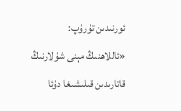ئورنىدىن تۇرۇپ: «ئاللاھنىڭ مېنى شۇلارنىڭ قاتارىدىن قىلىشىغا دۇئا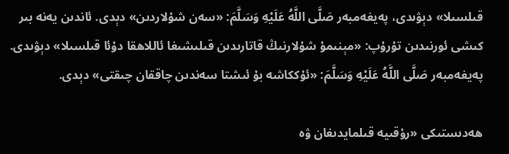قىلسىلا» دېۋىدى، پەيغەمبەر صَلَّى اللَّهُ عَلَيْهِ وَسَلَّمَ: «سەن شۇلاردىن» دېدى. ئاندىن يەنە بىر كىشى ئورنىدىن تۇرۇپ: «مېنىمۇ شۇلارنىڭ قاتارىدىن قىلىشىغا ئاللاھقا دۇئا قىلسىلا» دېۋىدى. پەيغەمبەر صَلَّى اللَّهُ عَلَيْهِ وَسَلَّمَ: «ئۇككاشە بۇ ئىشتا سەندىن چاققان چىقتى» دېدى.

ھەدىستىكى «رۇقىيە قىلمايدىغان ۋە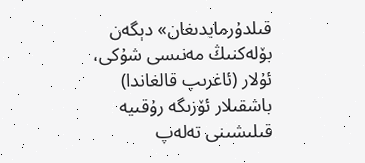قىلدۇرمايدىغان» دېگەن بۆلەكنىڭ مەنىسى شۇكى، ئۇلار (ئاغرىپ قالغاندا) باشقىلار ئۆزىگە رۇقىيە قىلىشىنى تەلەپ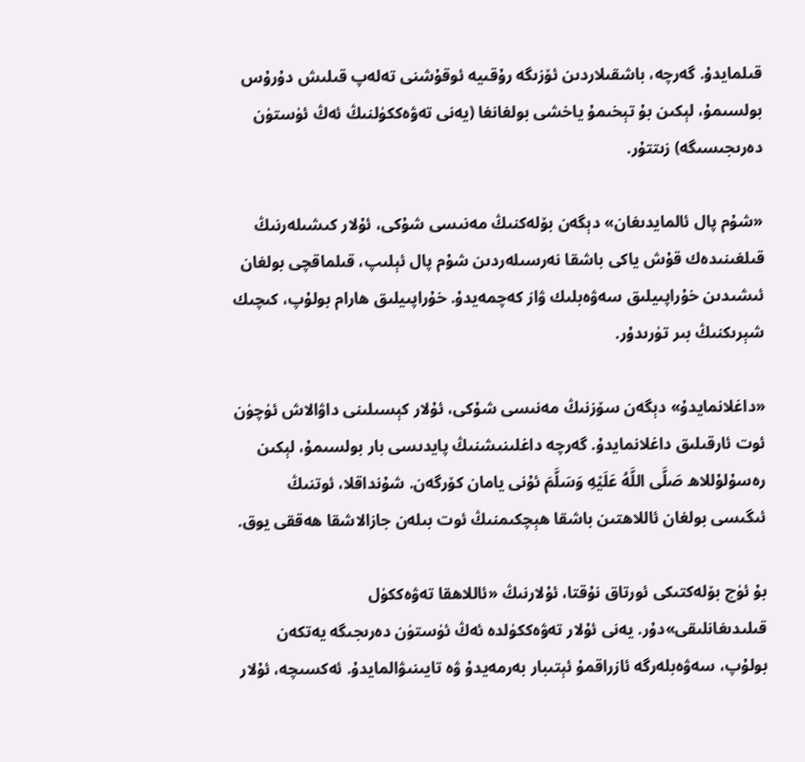قىلمايدۇ. گەرچە، باشقىلاردىن ئۆزىگە رۇقىيە ئوقۇشنى تەلەپ قىلىش دۇرۇس بولسىمۇ، لېكىن بۇ تېخىمۇ ياخشى بولغانغا (يەنى تەۋەككۈلنىڭ ئەڭ ئۈستۈن دەرىجىسىگە) زىتتۇر.

«شۇم پال ئالمايدىغان» دېگەن بۆلەكنىڭ مەنىسى شۇكى، ئۇلار كىشىلەرنىڭ قىلغىنىدەك قۇش ياكى باشقا نەرسىلەردىن شۇم پال ئېلىپ، قىلماقچى بولغان ئىشىدىن خۇراپىيلىق سەۋەبلىك ۋاز كەچمەيدۇ. خۇراپىيلىق ھارام بولۇپ، كىچىك شېرىكنىڭ بىر تۈرىدۇر.

«داغلانمايدۇ» دېگەن سۆزنىڭ مەنىسى شۇكى، ئۇلار كېسىلىنى داۋالاش ئۈچۈن ئوت ئارقىلىق داغلانمايدۇ. گەرچە داغلىنىشنىڭ پايدىسى بار بولسىمۇ، لېكىن رەسۇلۇللاھ صَلَّى اللَّهُ عَلَيْهِ وَسَلَّمَ ئۇنى يامان كۆرگەن. شۇنداقلا، ئوتنىڭ ئىگىسى بولغان ئاللاھتىن باشقا ھېچكىمنىڭ ئوت بىلەن جازالاشقا ھەققى يوق.

بۇ ئۈچ بۆلەكتىكى ئورتاق نۇقتا، ئۇلارنىڭ «ئاللاھقا تەۋەككۈل قىلىدىغانلىقى»دۇر. يەنى ئۇلار تەۋەككۈلدە ئەڭ ئۈستۈن دەرىجىگە يەتكەن بولۇپ، سەۋەبلەرگە ئازراقمۇ ئېتىبار بەرمەيدۇ ۋە تايىنىۋالمايدۇ. ئەكسىچە، ئۇلار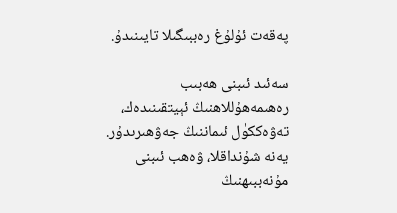پەقەت ئۇلۇغ رەببىگىلا تايىنىدۇ.

سەئىد ئىبنى ھەبىب رەھىمەھۇللاھنىڭ ئېيتقىنىدەك، تەۋەككۈل ئىماننىڭ جەۋھىرىدۇر. يەنە شۇنداقلا، ۋەھب ئىبنى مۇنەببىھنىڭ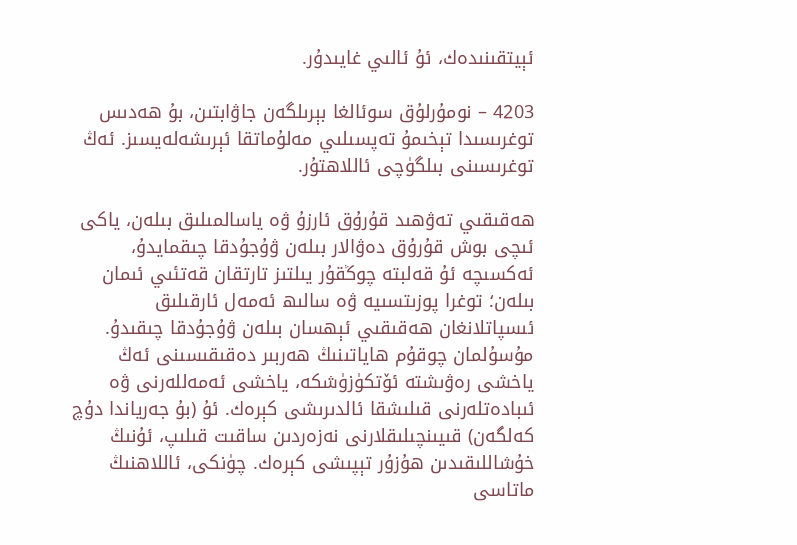ئېيتقىنىدەك، ئۇ ئالىي غايىدۇر.

4203 – نومۇرلۇق سوئالغا بېرىلگەن جاۋابتىن، بۇ ھەدىس توغرىسىدا تېخىمۇ تەپسىلىي مەلۇماتقا ئېرىشەلەيسىز. ئەڭ توغرىسىنى بىلگۈچى ئاللاھتۇر.

ھەقىقىي تەۋھىد قۇرۇق ئارزۇ ۋە ياسالمىلىق بىلەن، ياكى ئىچى بوش قۇرۇق دەۋالار بىلەن ۋۇجۇدقا چىقمايدۇ، ئەكسىچە ئۇ قەلبتە چوڭقۇر يىلتىز تارتقان قەتئىي ئىمان بىلەن؛ توغرا پوزىتسىيە ۋە سالىھ ئەمەل ئارقىلىق ئىسپاتلانغان ھەقىقىي ئېھسان بىلەن ۋۇجۇدقا چىقىدۇ. مۇسۇلمان چوقۇم ھاياتىنىڭ ھەربىر دەقىقىسىنى ئەڭ ياخشى رەۋىشتە ئۆتكۈزۈشكە، ياخشى ئەمەللەرنى ۋە ئىبادەتلەرنى قىلىشقا ئالدىرىشى كېرەك. ئۇ (بۇ جەرياندا دۇچ كەلگەن) قىيىنچىلىقلارنى نەزەردىن ساقىت قىلىپ، ئۇنىڭ خۇشاللىقىدىن ھۇزۇر تېپىشى كېرەك. چۈنكى، ئاللاھنىڭ ماتاسى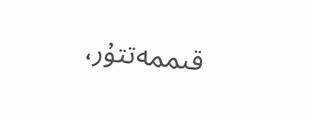قىممەتتۇر،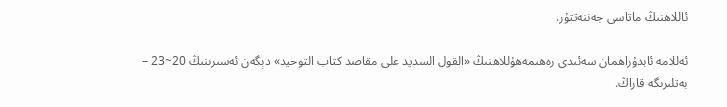ئاللاھنىڭ ماتاسى جەننەتتۇر.

ئەللامە ئابدۇراھمان سەئىدى رەھىمەھۇللاھنىڭ «القول السديد على مقاصد كتاب التوحيد» دېگەن ئەسىرىنىڭ 20~23 – بەتلىرىگە قاراڭ.